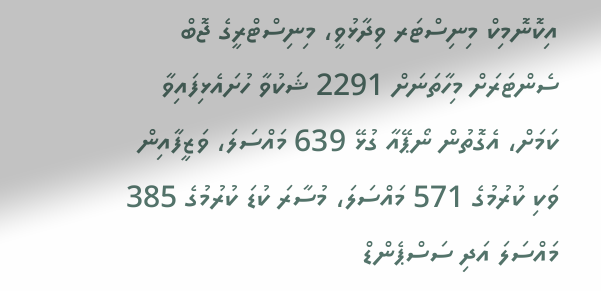އިކޮނޮމިކް މިނިސްޓަރ ވިދާޅުވީ، މިނިސްޓްރީގެ ޖޮބް ސެންޓަރަށް މިހާތަނަށް 2291 ޝަކުވާ ހުށައެޅިފައިވާ ކަމަށް، އެގޮތުން ނޯޕޭއާ ގުޅޭ 639 މައްސަލަ، ވަޒީފާއިން ވަކި ކުރުމުގެ 571 މައްސަލަ، މުސާރަ ކުޑަ ކުރުމުގެ 385 މައްސަލަ އަދި ސަސްޕެންޑް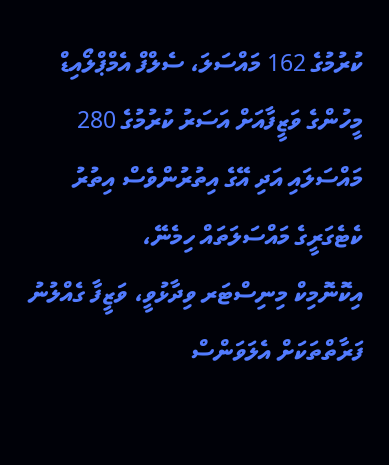ކުރުމުގެ 162 މައްސަލަ، ސެލްފް އެމްޕްލޯއިޑް މީހުންގެ ވަޒީފާއަށް އަސަރު ކުރުމުގެ 280 މައްސަލައި އަދި އޭގެ އިތުރުންވެސް އިތުރު ކެޓެގަރީގެ މައްސަލަތައް ހިމެނޭ،
އިކޮނޮމިކް މިނިސްޓަރ ވިދާޅުވީ، ވަޒީފާ ގެއްލުނު ފަރާތްތަކަށް އެލަވަންސް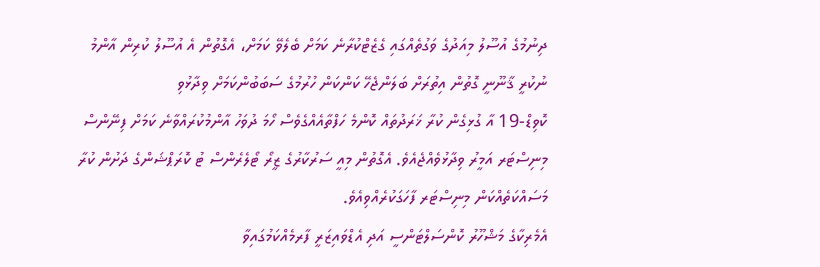ދިނުމުގެ އުސޫލު މިއަދުގެ ވަގުތެއްގައި ގެޒެޓްކުރާނެ ކަމަށް ބެލެވޭ ކަމަށް، އެގޮތުން އެ އުސޫލު ކުރިން އާންމު ނުކުރީ ޤާނޫނީ ގޮތުން އިތުރަށް ބަލަންޖެހޭ ކަންކަން ހުރުމުގެ ސަބަބުންކަމަށް ވިދާޅުވި
ކޮވިޑް-19 އާ ގުޅިގެން ކުރާ ޚަރަދުތައް ކޮންމެ ހަފްތާއެއްގެވެސް ހޯމަ ދުވަހު އާންމުކުރައްވާނެ ކަމަށް ފިނޭންސް މިނިސްޓަރ އަމީރު ވިދާޅުވެއްޖެއެވެ. އެގޮތުން މިއީ ސަރުކާރުގެ ޒީރޯ ޓޯލެރެންސް ޓު ކޮރަޕްޝަންގެ ދަށުން ކުރާ މަސައްކަތެއްކަން މިނިސްޓަރ ފާހަގަކުރެއްވިއެވެ.
އެމެރިކާގެ މަޝްހޫރު ކޮންސަލްޓަންސީ އަދި އެޑްވައިޒަރީ ފާރމެއްކަމުގައިވާ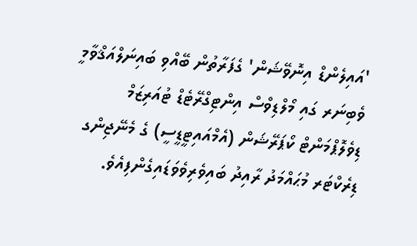'އައިލެންޑް އިނޮވޭޝަން' ގެފަރާތުން ބޭއްވި ބައިނަލްއަޤްވާމީ ވެބިނަރ ގައި މޯލްޑިވްސް އިންޓިގްރޭޓެޑް ޓުއަރިޒަމް ޑިވެލޮޕްމަންޓް ކޯޕަރޭޝަން (އެމްއައިޓީޑީސީ) ގެ މެނޭޖިންގ ޑިރެކްޓަރ މުޙައްމަދު ރާއިދު ބައިވެރިވެވަޑައިގެންފިއެވެ.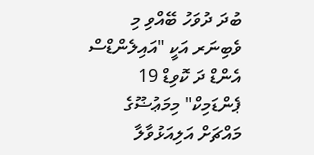ބުދަ ދުވަހު ބޭއްވި މި ވެބިނަރ އަކީ "އައިލެންޑްސް އެންޑް ދަ ކޮވިޑް 19 ޕެންޑަމިކް" މިމަޢުޟޫގެ މައްޗަށް އަލިއަޅުވާލާ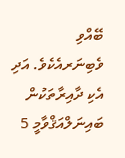ބޭއްވި ވެބިނަރއެކެވެ. އަދި އެކި ދާއިރާތަކުން ބައިނަލްއަޤްވާމީ 5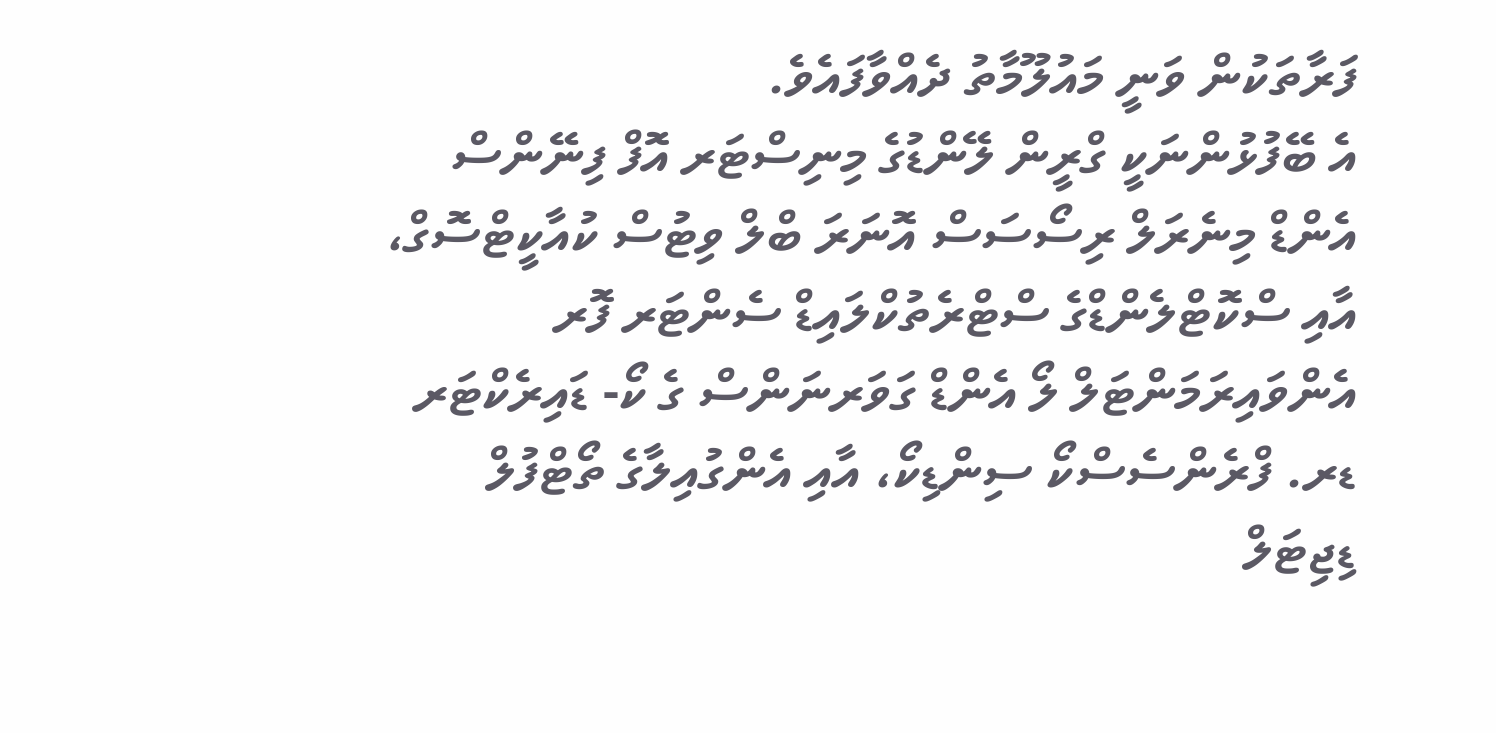ފަރާތަކުން ވަނީ މައުލޫމާތު ދެއްވާފައެވެ.
އެ ބޭފުޅުންނަކީ ގްރީން ލޭންޑުގެ މިނިސްޓަރ އޮފް ފިނޭންސް އެންޑް މިނެރަލް ރިސޯސަސް އޮނަރަ ބްލް ވިޓުސް ކުއާކީޓްސޮގް، އާއި ސްކޮޓްލެންޑްގެ ސްޓްރެތުކްލައިޑް ސެންޓަރ ފޮރ އެންވައިރަމަންޓަލް ލޯ އެންޑް ގަވަރނަންސް ގެ ކޯ- ޑައިރެކްޓަރ ޑރ. ފްރެންސެސްކޯ ސިންޑިކޯ، އާއި އެންގުއިލާގެ ތޯޓްފުލް ޑިޖިޓަލް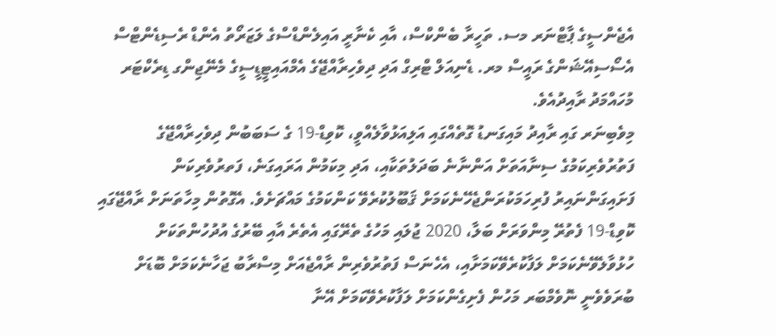އެޖެންސީގެ ޕާޓްނަރ މސ. ތަހީރާ ބެންކްސް، އާއި ކެނާރީ އައިލެންޑްސްގެ ލަޒަރޯތު އެންޑް ރެސިޑެންޓްސް އެސޯސިއޭޝަންގެ ރައީސް މރ. ޑެނިއަލް ޓްރިގް އަދި ދިވެހިރާއްޖޭގެ އެމްއައިޓީޑީސީގެ މެނޭޖިންގ ޑިރެކްޓަރ މުހައްމަދު ރާއިދުއެވެ.
މިވެބިނަރ ގައި ރާއިދު މައިގަނޑު ގޮތެއްގައި އަލިއަޅުވާލެއްވީ، ކޮވިޑް-19 ގެ ސަބަބުން ދިވެހިރާއްޖޭގެ ފަތުރުވެރިކަމުގެ ސިނާއަތަށް އަންނާނެ ބަދަލުތަކާއި، އަދި މިކަމުން އަރައިގަނެ، ފަތރުވެރިކަން ފަށައިގަންނައިރު ފުރިހަމަކުރަންޖެހޭނެކަމަށް ޤަބޫލުކުރެވޭ ކަންކަމުގެ މައްޗަށެވެ. އެގޮތުން މިހާތަނަށް ރާއްޖޭގައި ކޮވިޑް-19 ފެތުރޭ މިންވަރަށް ބަލާ، 2020 ޖުލައި މަހުގެ ތެރޭގައި އެތެރެ އާއި ބޭރުގެ އުދުހުންތަކަށް ހުޅުވާލެވޭނެކަމަށް ލަފާކުރެވޭކަމަށާއި، އެހެނަސް ފަތުރުވެރިން ރާއްޖެއަށް މިސްރާބު ޖަހާނެކަމަށް ބޮޑަށް ބުރަވެވެނީ ނޮވެމްބަރ މަހުން ފެށިގެންކަމަށް ލަފާކުރެވޭކަމަށް އޭނާ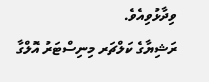ވިދާޅުވިއެވެ.
ރަޝިޔާގެ ކަލްޗަރ މިނިސްޓަރު އޮލްގާ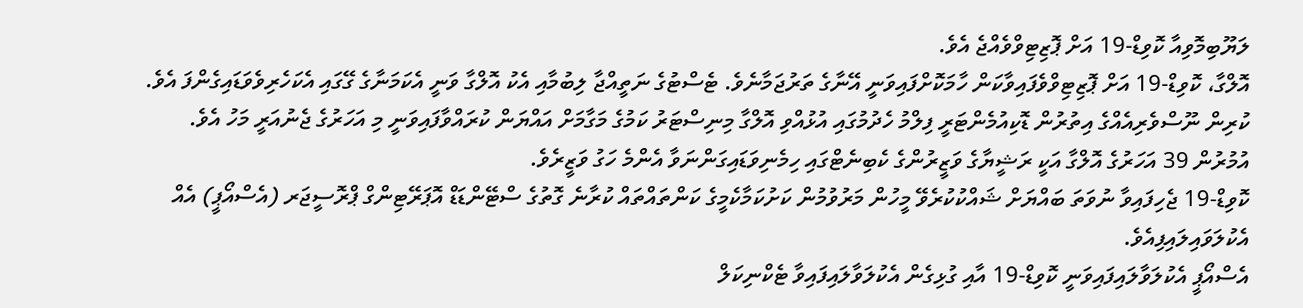ލަޔޫބިމޮވިއާ ކޮވިޑް-19 އަށް ޕޮޒިޓިވްވެއްޖެ އެވެ.
އޮލްގާ، ކޮވިޑް-19 އަށް ޕޮޒިޓިވްވެފައިވާކަން ހާމަކޮށްފައިވަނީ އޭނާގެ ތަރުޖަމާނެވެ. ޓެސްޓުގެ ނަތީއްޖާ ލިބުމާއި އެކު އޮލްގާ ވަނީ އެކަމަނާގެ ގޭގައި އެކަހެރިވެވަޑައިގެންފަ އެވެ.
ކުރިން ނޫސްވެރިއެއްގެ އިތުރުން ޑޮކިއުމެންޓަރީ ފިލްމު ހެދުމުގައި އުޅުއްވި އޮލްގާ މިނިސްޓަރު ކަމުގެ މަގާމަށް އައްޔަން ކުރައްވާފައިވަނީ މި އަހަރުގެ ޖެނުއަރީ މަހު އެވެ. އުމުރުން 39 އަހަރުގެ އޮލްގާ އަކީ ރަޝީޔާގެ ވަޒީރުންގެ ކެބިނެޓްގައި ހިމެނިވަޑައިގަންނަވާ އެންމެ ހަގު ވަޒީރެވެ.
ކޮވިޑް-19 ޖެހިފައިވާ ނުވަތަ ބައްޔަށް ޝައްކުކުރެވޭ މީހުން މަރުވުމުން ކަށުކަމާކެމީގެ ކަންތައްތައް ކުރާނެ ގޮތުގެ ސްޓޭންޑަޑް އޮޕަރޭޓިންގް ޕްރޮސީޖަރ (އެސްއޯޕީ) އެއް އެކުލަވައިލައިފިއެވެ.
އެސްއޯޕީ އެކުލަވާލައިފައިވަނީ ކޮވިޑް-19 އާއި ގުޅިގެން އެކުލަވާލައިފައިވާ ޓެކްނިކަލް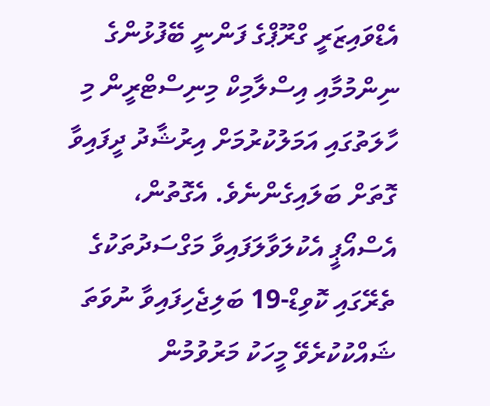އެޑްވައިޒަރީ ގްރޫޕްގެ ފަންނީ ބޭފުޅުންގެ ނިންމުމާއި އިސްލާމިކް މިނިސްޓްރީން މި ހާލަތުގައި އަމަލުކުރުމަށް އިރުޝާދު ދީފައިވާ ގޮތަށް ބަލައިގެންނެވެ. އެގޮތުން، އެސްއޯޕީ އެކުލަވާލަފައިވާ މަގްސަދުތަކުގެ ތެރޭގައި ކޮވިޑް-19 ބަލިޖެހިފައިވާ ނުވަތަ ޝައްކުކުރެވޭ މީހަކު މަރުވުމުން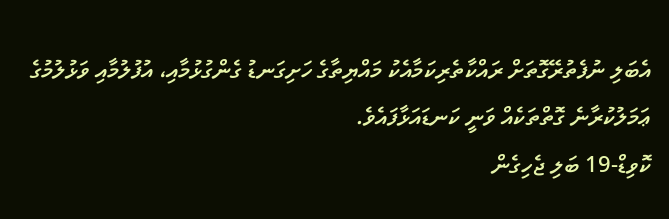އެބަލި ނުފެތުރޭގޮތަށް ރައްކާތެރިކަމާއެކު މައްޔިތާގެ ހަށިގަނޑު ގެންގުޅުމާއި، އުފުލުމާއި ވަޅުލުމުގެ ޢަމަލުކުރާނެ ގޮތްތަކެއް ވަނީ ކަނޑައަޅާފައެވެ.
ކޮވިޑް-19 ބަލި ޖެހިގެން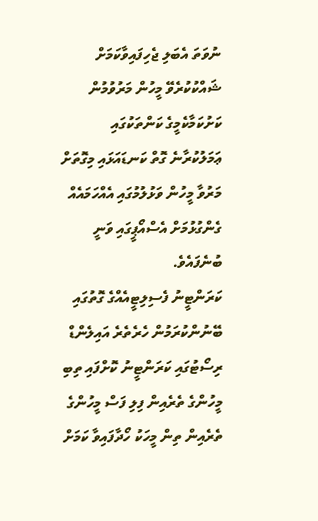ނުވަތަ އެބަލި ޖެހިފައިވާކަމަށް ޝައްކުކުރެވޭ މީހުން މަރުވުމުން ކަށުކަމާކެމީގެ ކަންތަކުގައި ޢަމަލުކުރާނެ ގޮތް ކަނޑައަޅައި މިގޮތަށް މަރުވާ މީހުން ވަޅުލުމުގައި އެއްހަމައެއް ގެންގުޅުމަށް އެސްއޯޕީގައި ވަނީ ބުނެފައެވެ.
ކަރަންޓީނު ފެސިލިޓީއެއްގެ ގޮތުގައި ބޭނުންކުރަމުން ހެރެތެރެ އައިލެންޑް ރިސޯޓުގައި ކަރަންޓީނު ކޮށްފައި ތިބި މީހުންގެ ތެރެއިން ފިލި ފަސް މީހުންގެ ތެރެއިން ތިން މީހަކު ހޯދާފައިވާ ކަމަށް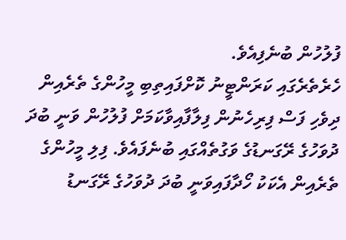ފުލުހުން ބުނެފިއެވެ.
ހެރެތެރެގައި ކަރަންޓީނު ކޮށްފައިތިބި މީހުންގެ ތެރެއިން ދިވެހި ފަސް ފިރިހެނުން ފިލާފާއިވާކަމަށް ފުލުހުން ވަނީ ބުދަ ދުވަހުގެ ރޭގަނޑުގެ ވަގުތެއްގައި ބުނެފައެވެ. ފިލި މީހުންގެ ތެރެއިން އެކަކު ހޯދާފައިވަނީ ބުދަ ދުވަހުގެ ރޭގަނޑު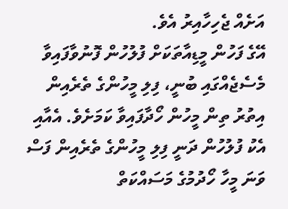އަށެއް ޖެހިހާއިރު އެވެ.
އޭގެ ފަހުން މީޑިއާތަކަށް ފުލުހުން ފޮނުވާފައިވާ މެސެޖެއްގައި ބުނީ، ފިލި މީހުންގެ ތެރެއިން އިތުރު ތިން މީހުން ހޯދާފައިވާ ކަމަށެވެ. އެއާއި އެކު ފުލުހުން ދަނީ ފިލި މީހުންގެ ތެރެއިން ފަސް ވަނަ މީހާ ހޯދުމުގެ މަސައްކަތް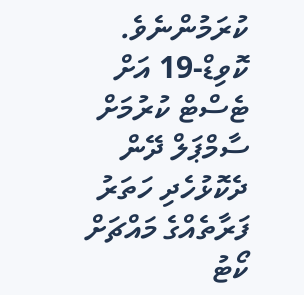ކުރަމުންނެވެ.
ކޮވިޑް-19 އަށް ޓެސްޓް ކުރުމަށް ސާމްޕަލް ދޭން ދެކޮޅުހެދި ހަތަރު ފަރާތެއްގެ މައްޗަށް ކޯޓު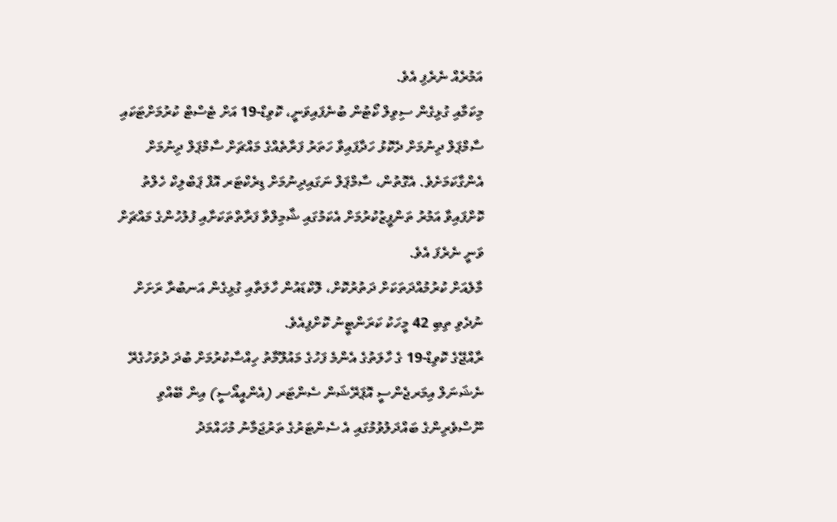އަމުރެއް ނެރެފި އެވެ.
މިކަމާއި ގުޅިގެން ސިވިލް ކޯޓުން ބުނެފައިވަނީ، ކޮވިޑް-19 އަށް ޓެސްޓް ކުރުމަށްޓަކައި ސާމްޕަލް ދިނުމަށް ދެކޮޅު ހަދާފައިވާ ހަތަރު ފަރާތެއްގެ މައްޗަށް ސާމްޕަލް ދިނުމަށް އެންގާކަމަށެވެ. އެގޮތުން، ސާމްޕަލް ނަގައިދިނުމަށް ޑިރެކްޓަރ އޮފް ޕަބްލިކް ހެލްތު ކޮށްފައިވާ އަމުރު ތަންފީޒުކުރުމަށް އެކަމުގައި ޝާމިލްވާ ފަރާތްތަކަށާއި ފުލުހުންގެ މައްޗަށް ވަނީ ނެރެފަ އެވެ.
މާލެއަށް ކުރުމުއްދަތަކަށް ދަތުރުކޮށް، ލޮކްޑައުން ހާލަތާއި ގުޅިގެން އަނބުރާ ރަށަށް ނުދެވި ތިބި 42 މީހަކު ކަރަންޓީނު ކޮށްފިއެވެ.
ރާއްޖޭގެ ކޮވިޑް-19 ގެ ހާލަތުގެ އެންމެ ފަހުގެ މައުލޫމާތު ހިއްސާކުރުމަށް ބުދަ ދުވަހުގެރޭ ނެޝަނަލް އިމަރޖެންސީ އޮޕަރޭޝަން ސެންޓަރ (އެންއީއޯސީ) އިން ބޭއްވި ނޫސްވެރިންގެ ބައްދަލުވުމުގައި އެ ސެންޓަރުގެ ތަރުޖަމާނު މުހައްމަދު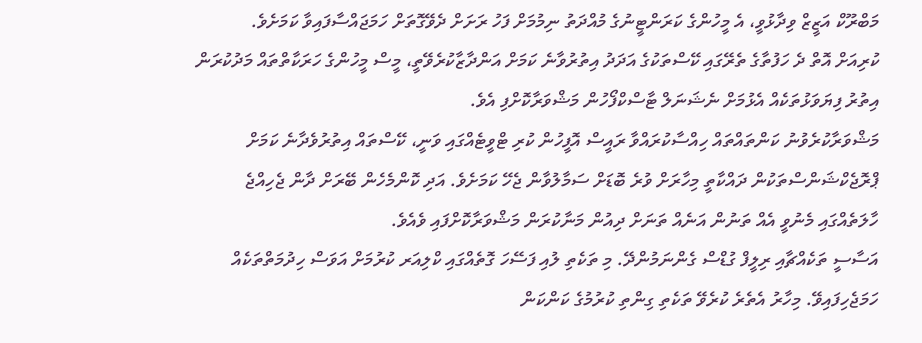މަބްރޫކް އަޒީޒް ވިދާޅުވީ، އެ މީހުންގެ ކަރަންޓީނުގެ މުއްދަތު ނިމުމަށް ފަހު ރަށަށް ދެވޭގޮތަށް ހަމަޖައްސާފައިވާ ކަމަށެވެ.
ކުރިއަށް އޮތް ދެ ހަފުތާގެ ތެރޭގައި ކޭސްތަކުގެ އަދަދު އިތުރުވާނެ ކަމަށް އަންދާޒާކުރެވޭތީ، މީސް މީހުންގެ ހަރަކާތްތައް މަދުކުރަން އިތުރު ފިޔަވަޅުތަކެއް އެޅުމަށް ނެޝަނަލް ޓާސްކްފޯހުން މަޝްވަރާކޮށްފި އެވެ.
މަޝްވަރާކުރެވުނު ކަންތައްތައް ހިއްސާކުރައްވާ ރައީސް އޮފީހުން ކުރި ޓްވީޓެއްގައި ވަނީ، ކޭސްތައް އިތުރުވެދާނެ ކަމަށް ޕްރޮޖެކްޝަންސްތަކުން ދައްކާތީ މިހާރަށް ވުރެ ބޮޑަށް ސަމާލުވާން ޖެހޭ ކަމަށެވެ. އަދި ކޮންމެހެން ބޭރަށް ދާން ޖެހިއްޖެ ހާލަތެއްގައި މެނުވީ އެއް ތަނުން އަނެއް ތަނަށް ދިއުން މަނާކުރަން މަޝްވަރާކޮށްފައި ވެއެވެ.
އަސާސީ ތަކެއްޗާއި ރިލީފް ގުޑްސް ގެންނަމުންދޭ. މި ތަކެތި ލުއި ފަސޭހަ ގޮތެއްގައި ކްލިއަރ ކުރުމަށް އަވަސް ހިދުމަތްތަކެއް ހަމަޖެހިފައިވޭ. މިހާރު އެތެރެ ކުރެވޭ ތަކެތި ގިންތި ކުރުމުގެ ކަންކަން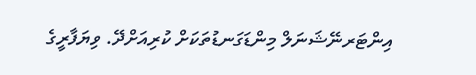އިންޓަރނޭޝަނަލް މިންޑަގަނޑުތަކަށް ކުރިއަށްދޭ. ވިޔަފާރީގެ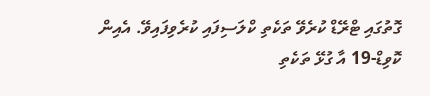ގޮތުގައި ޓްރޭޑް ކުރެވޭ ތަކެތި ކްލަސިފައި ކުރެވިފައިވޭ. އެއިން ކޮވިޑް-19 އާ ގުޅޭ ތަކެތި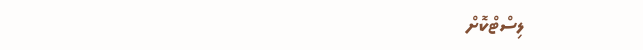ލިސްޓްކޮށް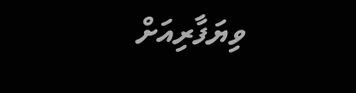ވިޔަފާރިއަށް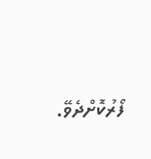ފޯރުކޮށްދެވޭ.